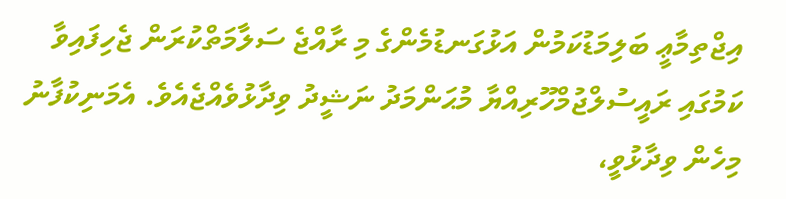އިޖްތިމާޢީ ބަލިމަޑުކަމުން އަޅުގަނޑުމެންގެ މި ރާއްޖެ ސަލާމަތްކުރަން ޖެހިފައިވާ ކަމުގައި ރައީސުލްޖުމްހޫރިއްޔާ މުޙަންމަދު ނަޝީދު ވިދާޅުވެއްޖެއެވެ. އެމަނިކުފާނު މިހެން ވިދާޅުވީ،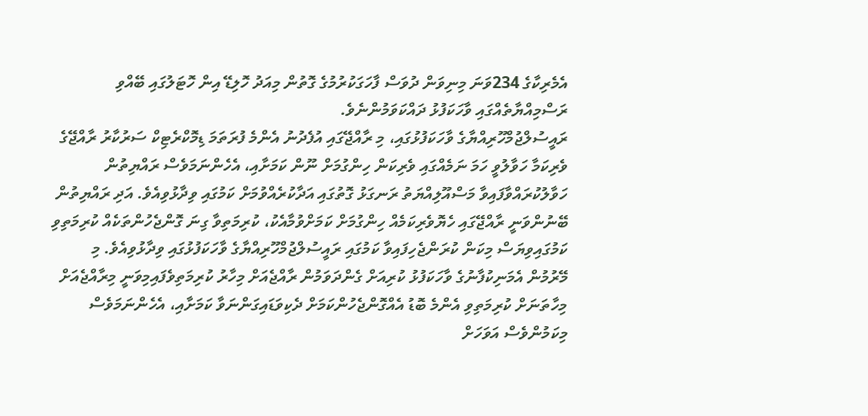އެމެރިކާގެ 234ވަނަ މިނިވަން ދުވަސް ފާހަގަކުރުމުގެ ގޮތުން މިއަދު ހޮލިޑޭ އިން ހޮޓަލުގައި ބޭއްވި ރަސްމިއްޔާތެއްގައި ވާހަކަފުޅު ދައްކަވަމުންނެވެ.
ރައީސުލްޖުމްހޫރިއްޔާގެ ވާހަކަފުޅުގައި، މި ރާއްޖޭގައި އުފެދުނު އެންމެ ފުރަތަމަ ޑިމޮކްރެޓިކް ސަރުކާރު ރާއްޖޭގެ ވެރިކަމާ ހަވާލުވީ ހަމަ ނަމެއްގައި ވެރިކަން ހިންގުމަށް ނޫން ކަމަށާއި، އެހެންނަމަވެސް ރައްޔިތުން ހަވާލުކުރައްވާފައިވާ މަސްއޫލިއްޔަތު ރަނގަޅު ގޮތުގައި އަދާކުރެއްވުމަށް ކަމުގައި ވިދާޅުވިއެވެ. އަދި ރައްޔިތުން ބޭނުންވަނީ ރާއްޖޭގައި ހެޔޮވެރިކަމެއް ހިންގުމަށް ކަމަށްވުމާއެކު، ކުރިމަތިވާ ގިނަ ގޮންޖެހުންތަކެއް ކުރިމަތިވި ކަމުގައިވިޔަސް މިކަން ކުރަންޖެހިފައިވާ ކަމުގައި ރައީސުލްޖުމްހޫރިއްޔާގެ ވާހަކަފުޅުގައި ވިދާޅުވިއެވެ. މި މޭރުމުން އެމަނިކުފާނުގެ ވާހަކަފުޅު ކުރިއަށް ގެންދަވަމުން ރާއްޖެއަށް މިހާރު ކުރިމަތިވެފައިމިވަނީ މިރާއްޖެއަށް މިހާތަނަށް ކުރިމަތިވި އެންމެ ބޮޑު އެއްގޮންޖެހުންކަމަށް ދެކިވަޑައިގަންނަވާ ކަމަށާއި، އެހެންނަމަވެސް މިކަމުންވެސް އަވަހަށް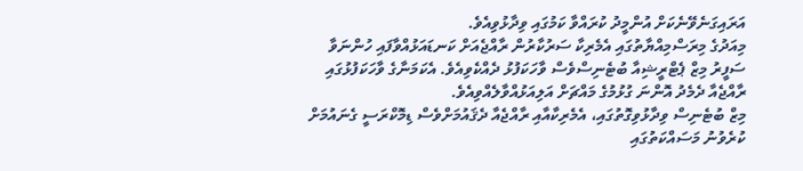އަރައިގަނެވޭނެކަށް އުންމީދު ކުރައްވާ ކަމުގައި ވިދާޅުވިއެވެ.
މިއަދުގެ މިރަސްމިއްޔާތުގައި އެމެރިކާ ސަރުކާރުން ރާއްޖެއަށް ކަނޑައަޅުއްވާފައި ހުންނަވާ ސަފީރު މިޒް ޕެޓްރީޝިއާ ބުޓެނިސްވެސް ވާހަކަފުޅު ދެއްކެވިއެވެ. އެކަމަނާގެ ވާހަކަފުޅުގައި ރާއްޖެއާ ދެމެދު އޮންނަ ގުޅުމުގެ މައްޗަށް އަލިއަޅުއްވާލެއްވިއެވެ.
މިޒް ބުޓެނިސް ވިދާޅުވިގޮތުގައި، އެމެރިކާއާއި ރާއްޖެއާ ދެޤައުމަށްވެސް ޑިމޮކްރަސީ ގެނައުމަށް ކުރެވުނު މަސައްކަތުގައި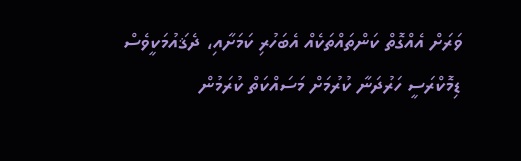ވަރަށް އެއްގޮތް ކަންތައްތަކެއް އެބަހުރި ކަމަށާއި، ދެޤައުމަކީވެސް ޑިމޮކްރަސީ ހަރުދަނާ ކުރުމަށް މަސައްކަތް ކުރަމުން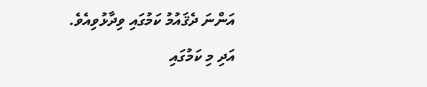އަންނަ ދެޤައުމު ކަމުގައި ވިދާޅުވިއެވެ. އަދި މި ކަމުގައި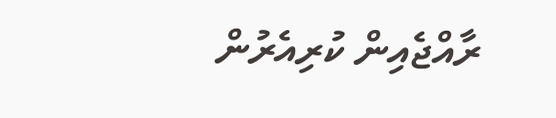ރާއްޖެއިން ކުރިއެރުން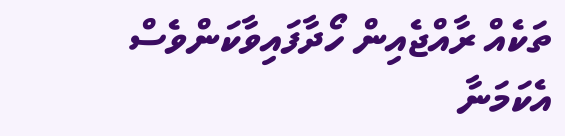ތަކެއް ރާއްޖެއިން ހޯދާފައިވާކަންވެސް އެކަމަނާ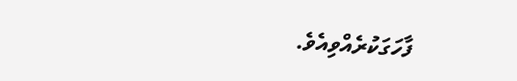ފާހަގަކުރެއްވިއެވެ.